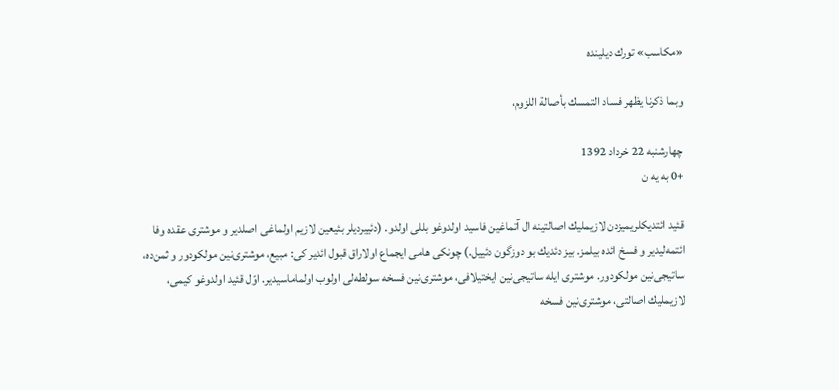«مكاسب» تورك دیلینده

وبما ذكرنا یظهر فساد التمسك بأصالة اللزوم،

چهارشنبه 22 خرداد 1392
+0 به یه ن

قئید ائتدیكلریمیزدن لازیملیك اصالتینه ال آتماغین فاسید اولدوغو بللی اولدو. (دئییردیلر بئیعین لازیم اولماغی اصلدیر و موشتری عقده وفا ائتمه‌لیدیر و فسخ ائده بیلمز. بیز دئدیك بو دوزگون دئییل.) چونكی هامی ایجماع اولاراق قبول ائدیر كی: مبیع، موشتری‌نین مولكودور و ثمن‌ده، ساتیجی‌نین مولكودور. موشتری ‌ایله ساتیجی‌نین ایختیلافی، موشتری‌نین فسخه سولطه‌لی اولوب اولماماسیدیر. اوّل قئید اولدوغو كیمی، لازیملیك اصالتی، موشتری‌نین فسخه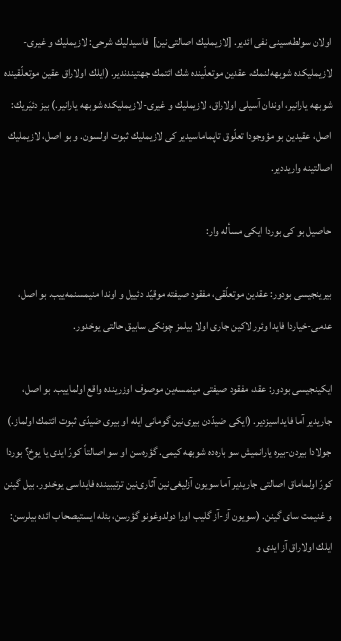اولان سولطه‌سینی نفی ائدیر. [لازیملیك اصالتی‌نین]  فاسیدلیك شرحی: لازیملیك و غیری-لازیملیكده شوبهه‌لنمك، عقدین موتعلّینده شك ائتمك جهتیندندیر. (ایلك اولاراق عقین موتعلّقینده شوبهه یارانیر، اوندان آسیلی اولاراق، لازیملیك و غیری-لازیملیكده شوبهه یارانیر.) بیز دئیَریك: اصل، عقیدین بو مؤوجودا تعلّوق تاپماماسیدیر كی لازیملیك ثبوت اولسون. و بو اصل، لازیملیك اصالتینه واریددیر.

حاصیل بو كی بوردا ایكی مسأله وار:

بیرینجیسی بودور: عقدین موتعلّقی، مفقود صیفته موقیّد دئییل و اوندا منیمسنمه‌ییب. بو اصل، عدمی-خیاردا فایدا وئرر لاكین جاری اولا بیلمز چونكی سابیق حالتی یوخدور.

ایكینجیسی بودور: عقد، مفقود صیفتی مینمسه‌ین موصوف اوزرینده واقع اولماییب. بو اصل، جاریدیر آما فایداسیزدیر. (ایكی ضیدّدن بیری‌نین گومانی ایله او بیری ضیدّی ثبوت ائتمك اولماز.) جولادا بیردن-بیره یارانمیش سو باره‌ده شوبهه كیمی. گؤره‌سن او سو اصالتاً كورّ ایدی یا یوخ؟ بوردا كورّ اولماماق اصالتی جاریدیر آما سویون آزلیغی‌نین آثاری‌نین ترتیبینده فایداسی یوخدور. بیل گینن و غنیمت سای گینن. (سویون آز-آز گلیب اورا دولدوغونو گؤرسن، بئله ایستیصحاب ائده بیلرسن: ایلك اولاراق آز ایدی و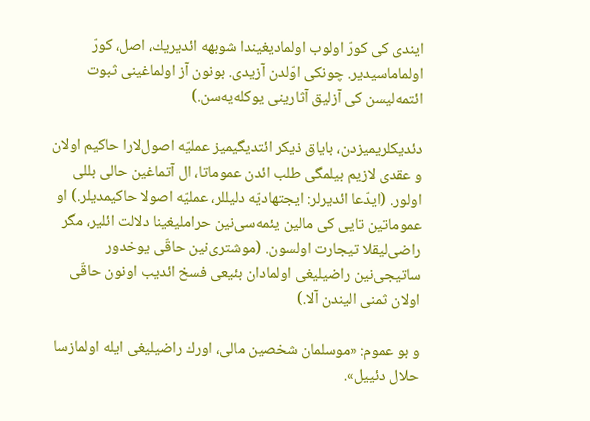ایندی‌ كی كورّ اولوب اولمادیغیندا شوبهه ائدیریك، اصل، كورّ اولماماسیدیر. چونكی اوّلدن آزیدی. بونون آز اولماغینی ثبوت ائتمه‌لیسن كی آزلیق آثارینی یوكله‌یه‌سن.)

دئدیكلریمیزدن، بایاق ذیكر ائتدیگیمیز عملیّه اصول‌لارا حاكیم اولان و عقدی لازیم بیلمگی طلب ائدن عموماتا، ال آتماغین حالی بللی اولور. (ایدّعا ائدیرلر: ایجتهادیّه دلیللر، عملیّه‌ اصولا حاكیمدیلر.) او عموماتین تایی كی مالین یئمه‌سی‌نین حراملیغینا دلالت ائلیر، مگر راضی‌لیقلا تیجارت اولسون. (موشتری‌نین حاقّی یوخدور ساتیجی‌نین راضیلیغی اولمادان بئیعی فسخ ائدیب اونون حاقّی اولان ثمنی الیندن آلا.)

و بو عموم: «موسلمان شخصین مالی، اورك راضیلیغی ایله اولمازسا حلال دئییل».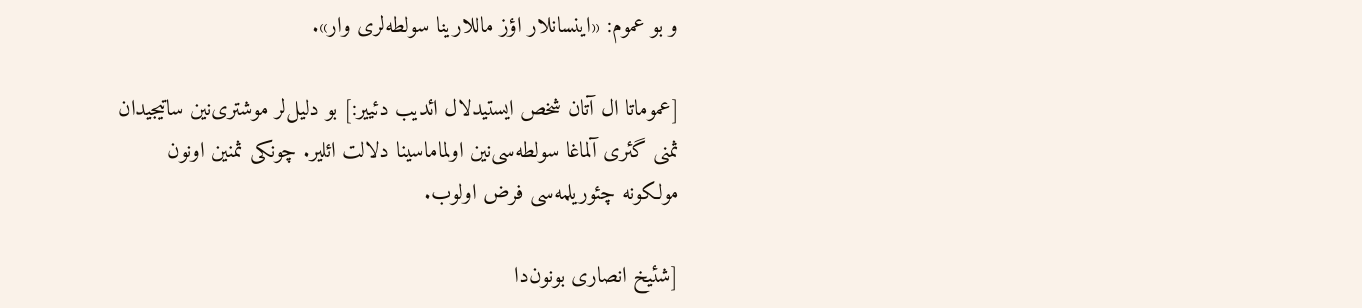و بو عموم: «اینسانلار اؤز ماللارینا سولطه‌لری وار».

[عموماتا ال آتان شخص ایستیدلال ائدیب دئییر:] بو دلیل‌لر موشتری‌نین ساتیجیدان ثمنی گئری آلماغا سولطه‌سی‌نین اولماماسینا دلالت ائلیر. چونكی ثمنین اونون مولكونه چئوریلمه‌سی فرض اولوب.

[شئیخ انصاری بونون‌دا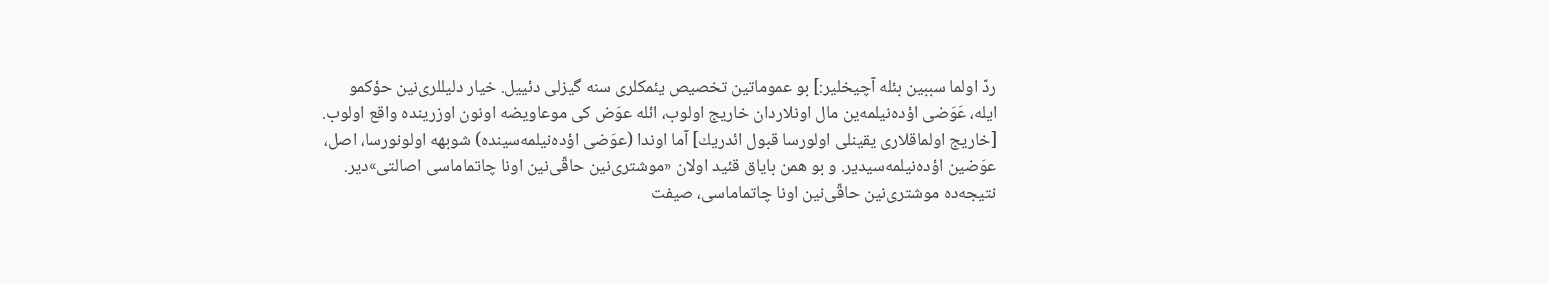ردّ اولما سببین بئله آچیخلیر:] بو عموماتین تخصیص یئمكلری سنه گیزلی دئییل. خیار دلیللری‌‌نین حؤكمو ایله، عَوَضی اؤده‌نیلمه‌ین مال اونلاردان خاریج اولوب، ائله عوَض كی موعاویضه اونون اوزرینده واقع اولوب. [خاریج اولماقلاری یقینلی اولورسا قبول ائدریك] آما اوندا (عوَضی اؤده‌نیلمه‌سینده) شوبهه اولونورسا، اصل، عوَضین اؤده‌نیلمه‌سیدیر. و بو همن بایاق قئید اولان «موشتری‌نین حاقّی‌نین اونا چاتماماسی اصالتی»دیر. نتیجه‌ده موشتری‌نین حاقّی‌نین اونا چاتماماسی، صیفت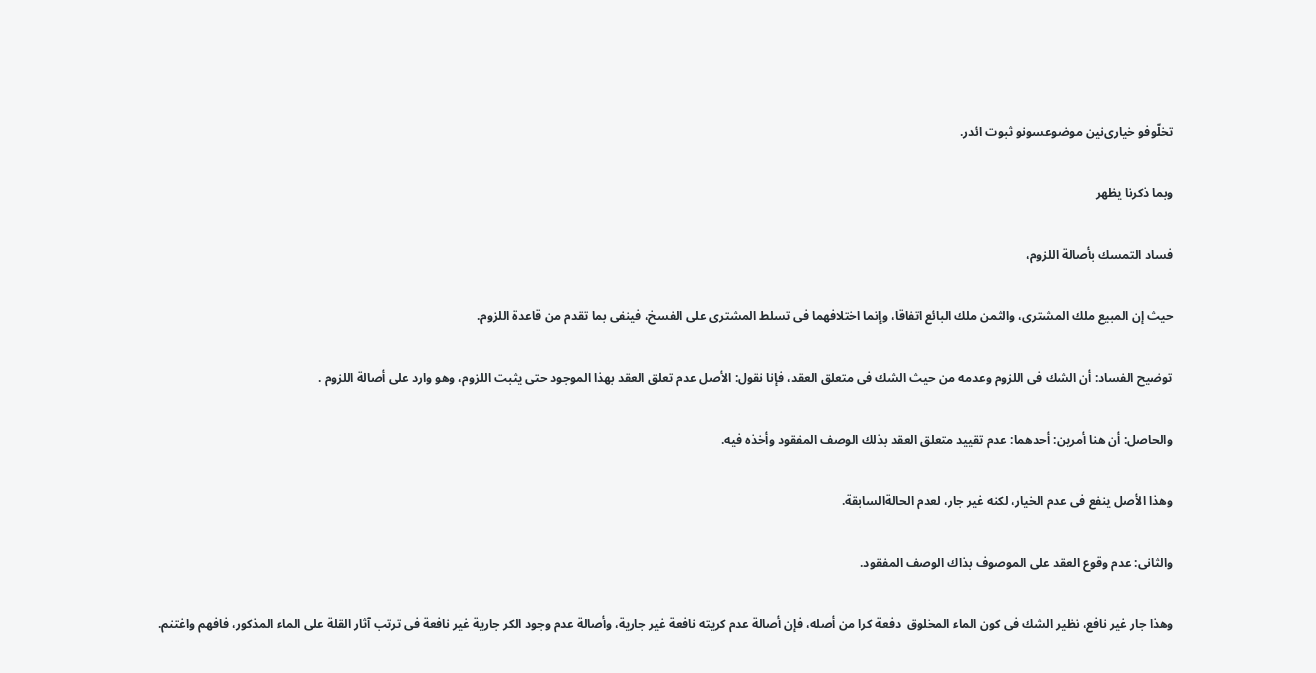تخلّوفو خیاری‌نین موضوعسونو ثبوت ائدر.

وبما ذكرنا یظهر

فساد التمسك بأصالة اللزوم،

حیث إن المبیع ملك المشتری، والثمن ملك البائع اتفاقا، وإنما اختلافهما فی تسلط المشتری على الفسخ، فینفی بما تقدم من قاعدة اللزوم.

توضیح الفساد: أن الشك فی اللزوم وعدمه من حیث الشك فی متعلق العقد، فإنا نقول: الأصل عدم تعلق العقد بهذا الموجود حتى یثبت اللزوم، وهو وارد على أصالة اللزوم .

والحاصل: أن هنا أمرین: أحدهما: عدم تقیید متعلق العقد بذلك الوصف المفقود وأخذه فیه.

وهذا الأصل ینفع فی عدم الخیار، لكنه غیر جار، لعدم الحالةالسابقة.

والثانی: عدم وقوع العقد على الموصوف بذاك الوصف المفقود.

وهذا جار غیر نافع، نظیر الشك فی كون الماء المخلوق  دفعة كرا من أصله، فإن أصالة عدم كریته نافعة غیر جاریة، وأصالة عدم وجود الكر جاریة غیر نافعة فی ترتب آثار القلة على الماء المذكور، فافهم واغتنم.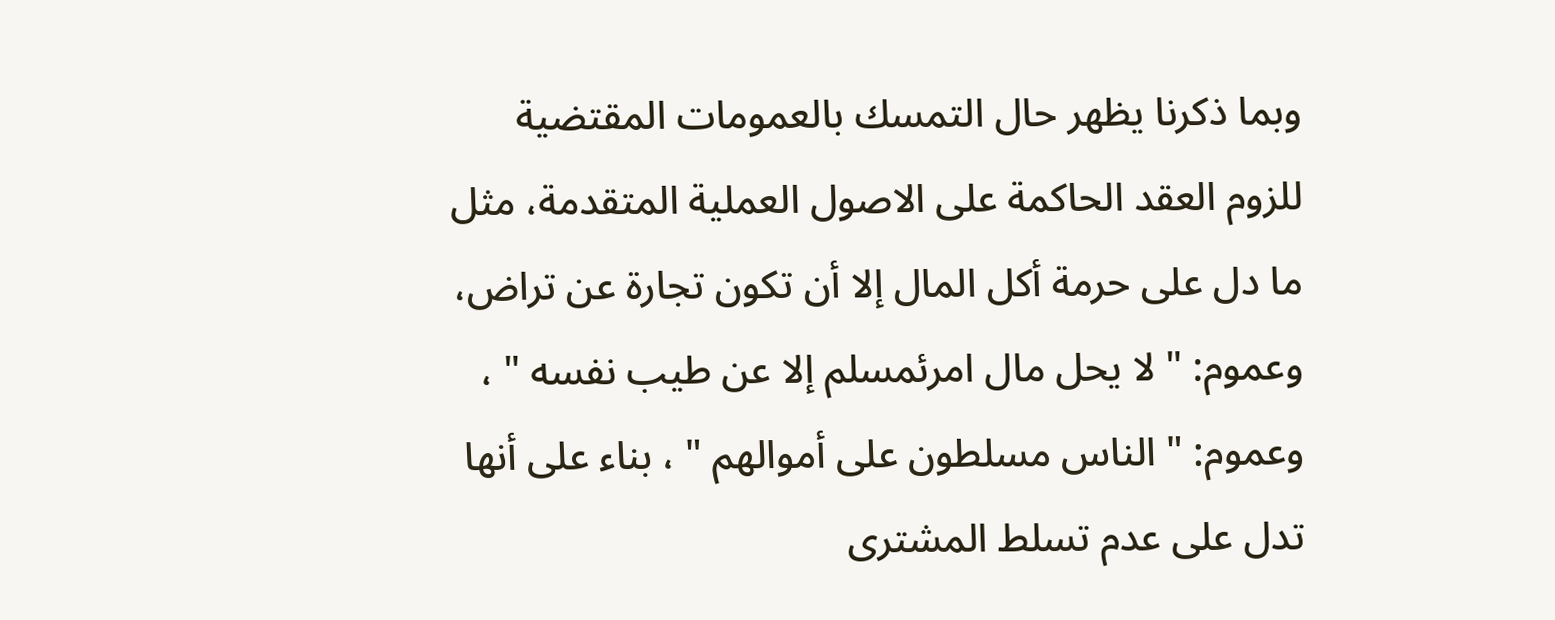وبما ذكرنا یظهر حال التمسك بالعمومات المقتضیة للزوم العقد الحاكمة على الاصول العملیة المتقدمة، مثل ما دل على حرمة أكل المال إلا أن تكون تجارة عن تراض، وعموم: " لا یحل مال امرئمسلم إلا عن طیب نفسه " ، وعموم: " الناس مسلطون على أموالهم " ، بناء على أنها تدل على عدم تسلط المشتری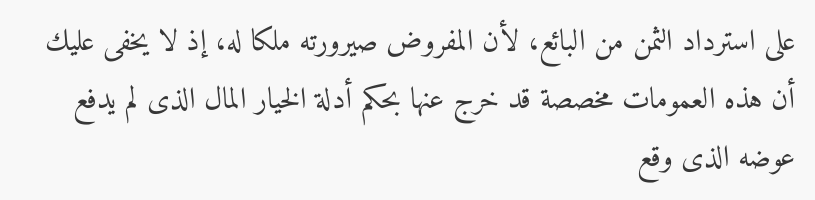على استرداد الثمن من البائع، لأن المفروض صیرورته ملكا له، إذ لا یخفى علیك أن هذه العمومات مخصصة قد خرج عنها بحكم أدلة الخیار المال الذی لم یدفع عوضه الذی وقع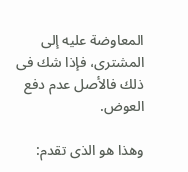المعاوضة علیه إلى المشتری، فإذا شك فی ذلك فالأصل عدم دفع العوض.

وهذا هو الذی تقدم: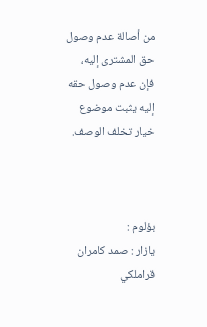من أصالة عدم وصول حق المشتری إلیه، فإن عدم وصول حقه إلیه یثبت موضوع خیار تخلف الوصف.



بؤلوم :
یازار : صمد كامران قراملكي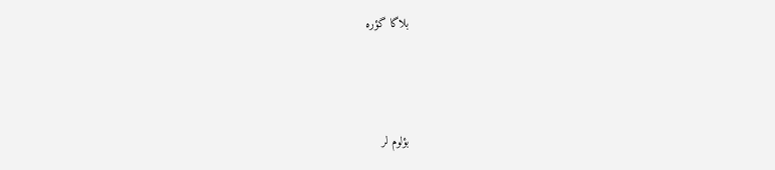بلاگا گؤره



بؤلوم لر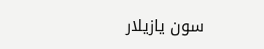سون یازیلار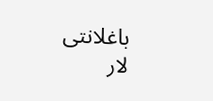باغلانتی لار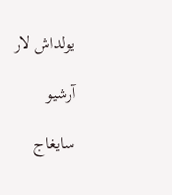یولداش لار

آرشیو

سایغاج